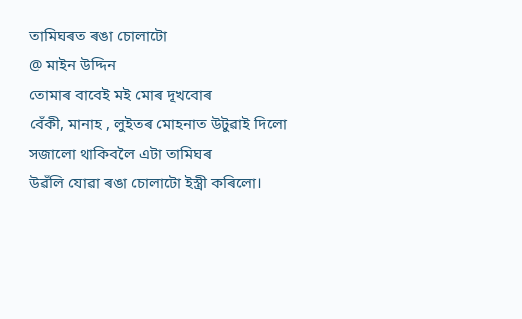তামিঘৰত ৰঙা চোলাটো
@ মাইন উদ্দিন
তোমাৰ বাবেই মই মোৰ দূখবোৰ
বেঁকী, মানাহ , লুইতৰ মোহনাত উটুৱাই দিলো
সজালো থাকিবলৈ এটা তামিঘৰ
উৱঁলি যোৱা ৰঙা চোলাটো ইস্ত্রী কৰিলো।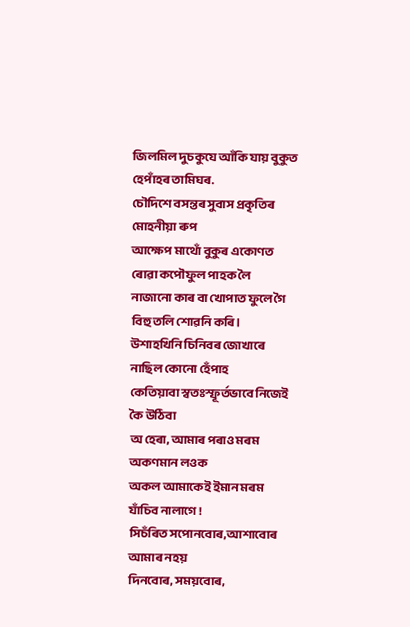জিলমিল দুচকুযে আঁকি যায় বুকুত হেপাঁহৰ তামিঘৰ.
চৌদিশে বসন্তৰ সুবাস প্ৰকৃতিৰ মোহনীয়া ৰুপ
আক্ষেপ মাথোঁ বুকুৰ একোণত ৰোৱা কপৌফুল পাহক লৈ
নাজানো কাৰ বা খোপাত ফুলে গৈ বিহু তলি শোৱনি কৰি।
উশাহখিনি চিনিবৰ জোখাৰে নাছিল কোনো হেঁপাহ
কেতিয়াবা স্বতঃস্ফূর্তভাবে নিজেই কৈ উঠিবা
অ হেৰা, আমাৰ পৰাও মৰম অকণমান লওক
অকল আমাকেই ইমান মৰম যাঁচিব নালাগে !
সিচঁৰিত সপোনবোৰ,আশাবোৰ আমাৰ নহয়
দিনবোৰ, সময়বোৰ,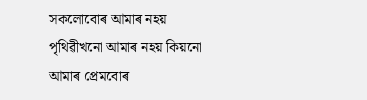সকলোবোৰ আমাৰ নহয়
পৃথিৱীখনো আমাৰ নহয় কিয়নো
আমাৰ প্রেমবোৰ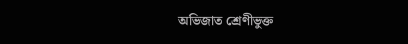অভিজাত শ্ৰেণীভুক্ত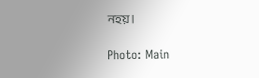নহয়।

Photo: Main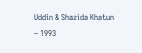Uddin & Shazida Khatun – 1993